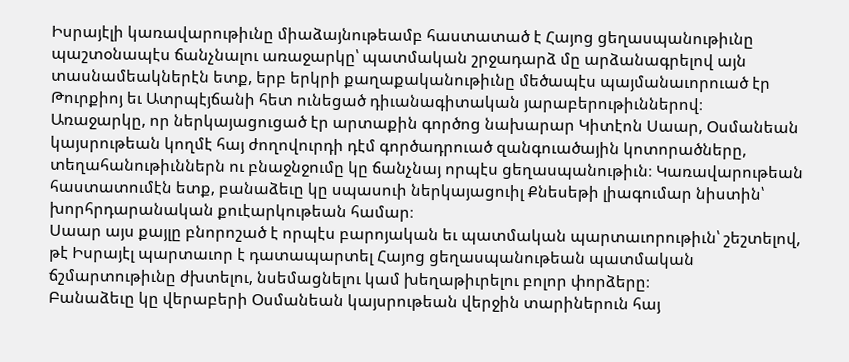Իսրայէլի կառավարութիւնը միաձայնութեամբ հաստատած է Հայոց ցեղասպանութիւնը պաշտօնապէս ճանչնալու առաջարկը՝ պատմական շրջադարձ մը արձանագրելով այն տասնամեակներէն ետք, երբ երկրի քաղաքականութիւնը մեծապէս պայմանաւորուած էր Թուրքիոյ եւ Ատրպէյճանի հետ ունեցած դիւանագիտական յարաբերութիւններով։
Առաջարկը, որ ներկայացուցած էր արտաքին գործոց նախարար Կիտէոն Սաար, Օսմանեան կայսրութեան կողմէ հայ ժողովուրդի դէմ գործադրուած զանգուածային կոտորածները, տեղահանութիւններն ու բնաջնջումը կը ճանչնայ որպէս ցեղասպանութիւն։ Կառավարութեան հաստատումէն ետք, բանաձեւը կը սպասուի ներկայացուիլ Քնեսեթի լիագումար նիստին՝ խորհրդարանական քուէարկութեան համար։
Սաար այս քայլը բնորոշած է որպէս բարոյական եւ պատմական պարտաւորութիւն՝ շեշտելով, թէ Իսրայէլ պարտաւոր է դատապարտել Հայոց ցեղասպանութեան պատմական ճշմարտութիւնը ժխտելու, նսեմացնելու կամ խեղաթիւրելու բոլոր փորձերը։
Բանաձեւը կը վերաբերի Օսմանեան կայսրութեան վերջին տարիներուն հայ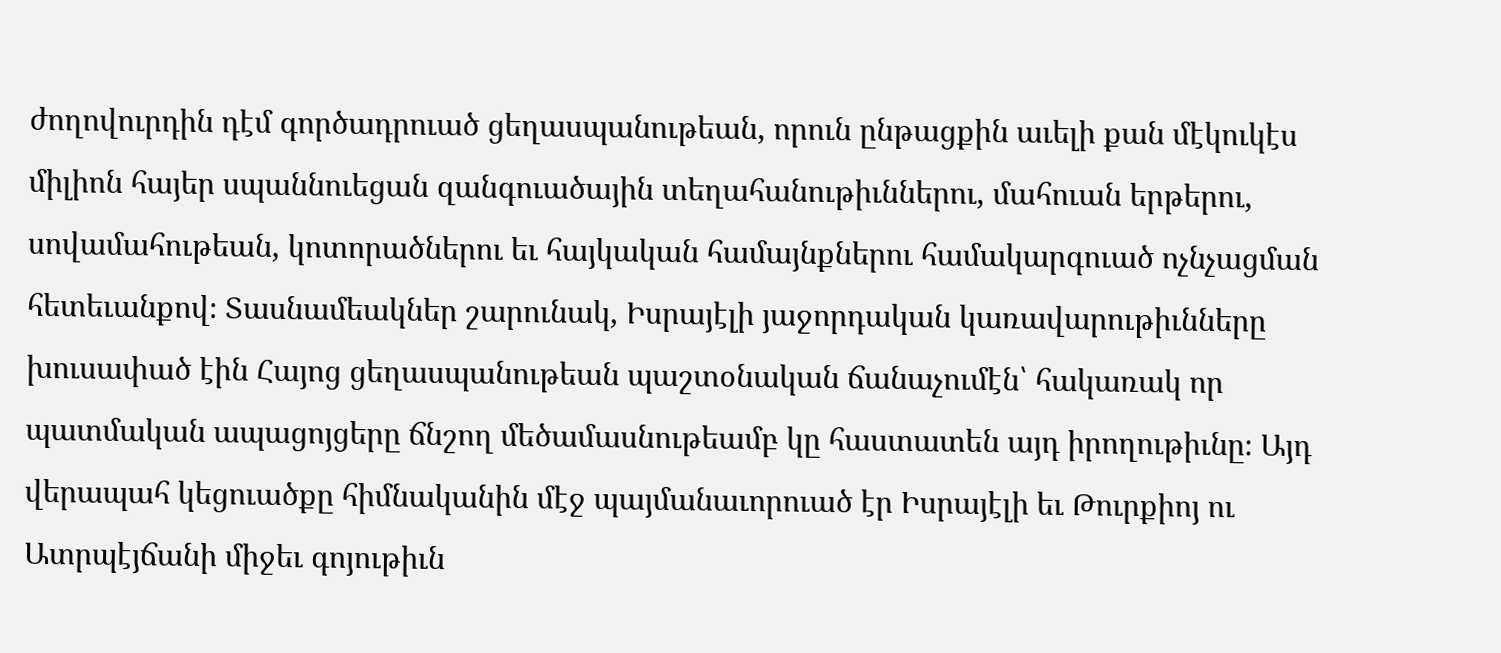ժողովուրդին դէմ գործադրուած ցեղասպանութեան, որուն ընթացքին աւելի քան մէկուկէս միլիոն հայեր սպաննուեցան զանգուածային տեղահանութիւններու, մահուան երթերու, սովամահութեան, կոտորածներու եւ հայկական համայնքներու համակարգուած ոչնչացման հետեւանքով։ Տասնամեակներ շարունակ, Իսրայէլի յաջորդական կառավարութիւնները խուսափած էին Հայոց ցեղասպանութեան պաշտօնական ճանաչումէն՝ հակառակ որ պատմական ապացոյցերը ճնշող մեծամասնութեամբ կը հաստատեն այդ իրողութիւնը։ Այդ վերապահ կեցուածքը հիմնականին մէջ պայմանաւորուած էր Իսրայէլի եւ Թուրքիոյ ու Ատրպէյճանի միջեւ գոյութիւն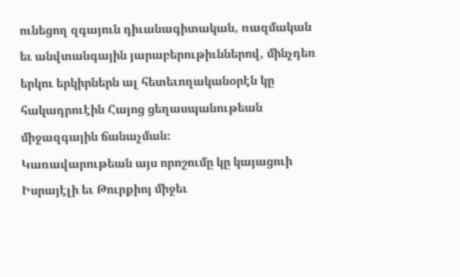ունեցող զգայուն դիւանագիտական, ռազմական եւ անվտանգային յարաբերութիւններով, մինչդեռ երկու երկիրներն ալ հետեւողականօրէն կը հակադրուէին Հայոց ցեղասպանութեան միջազգային ճանաչման։
Կառավարութեան այս որոշումը կը կայացուի Իսրայէլի եւ Թուրքիոյ միջեւ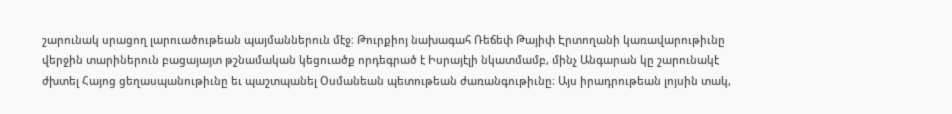շարունակ սրացող լարուածութեան պայմաններուն մէջ։ Թուրքիոյ նախագահ Ռեճեփ Թայիփ Էրտողանի կառավարութիւնը վերջին տարիներուն բացայայտ թշնամական կեցուածք որդեգրած է Իսրայէլի նկատմամբ, մինչ Անգարան կը շարունակէ ժխտել Հայոց ցեղասպանութիւնը եւ պաշտպանել Օսմանեան պետութեան ժառանգութիւնը։ Այս իրադրութեան լոյսին տակ,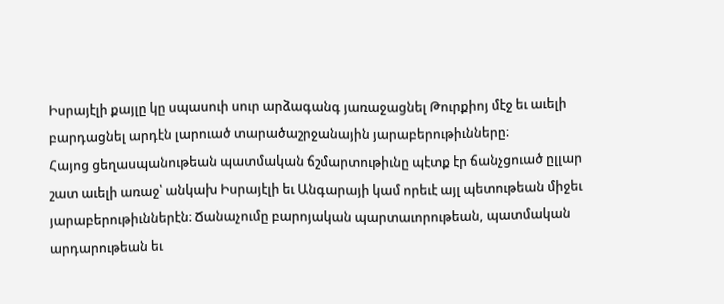Իսրայէլի քայլը կը սպասուի սուր արձագանգ յառաջացնել Թուրքիոյ մէջ եւ աւելի բարդացնել արդէն լարուած տարածաշրջանային յարաբերութիւնները։
Հայոց ցեղասպանութեան պատմական ճշմարտութիւնը պէտք էր ճանչցուած ըլլար շատ աւելի առաջ՝ անկախ Իսրայէլի եւ Անգարայի կամ որեւէ այլ պետութեան միջեւ յարաբերութիւններէն։ Ճանաչումը բարոյական պարտաւորութեան, պատմական արդարութեան եւ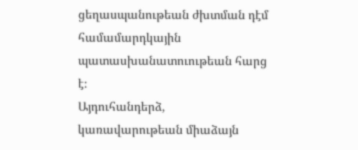ցեղասպանութեան ժխտման դէմ համամարդկային պատասխանատուութեան հարց է։
Այդուհանդերձ, կառավարութեան միաձայն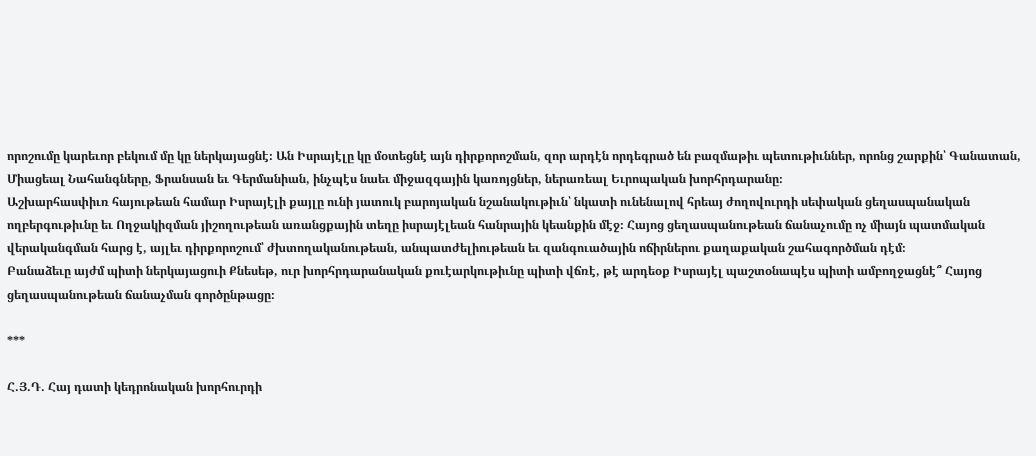որոշումը կարեւոր բեկում մը կը ներկայացնէ։ Ան Իսրայէլը կը մօտեցնէ այն դիրքորոշման, զոր արդէն որդեգրած են բազմաթիւ պետութիւններ, որոնց շարքին՝ Գանատան, Միացեալ Նահանգները, Ֆրանսան եւ Գերմանիան, ինչպէս նաեւ միջազգային կառոյցներ, ներառեալ Եւրոպական խորհրդարանը։
Աշխարհասփիւռ հայութեան համար Իսրայէլի քայլը ունի յատուկ բարոյական նշանակութիւն՝ նկատի ունենալով հրեայ ժողովուրդի սեփական ցեղասպանական ողբերգութիւնը եւ Ողջակիզման յիշողութեան առանցքային տեղը իսրայէլեան հանրային կեանքին մէջ։ Հայոց ցեղասպանութեան ճանաչումը ոչ միայն պատմական վերականգման հարց է, այլեւ դիրքորոշում՝ ժխտողականութեան, անպատժելիութեան եւ զանգուածային ոճիրներու քաղաքական շահագործման դէմ։
Բանաձեւը այժմ պիտի ներկայացուի Քնեսեթ, ուր խորհրդարանական քուէարկութիւնը պիտի վճռէ, թէ արդեօք Իսրայէլ պաշտօնապէս պիտի ամբողջացնէ՞ Հայոց ցեղասպանութեան ճանաչման գործընթացը։

***

Հ.Յ.Դ. Հայ դատի կեդրոնական խորհուրդի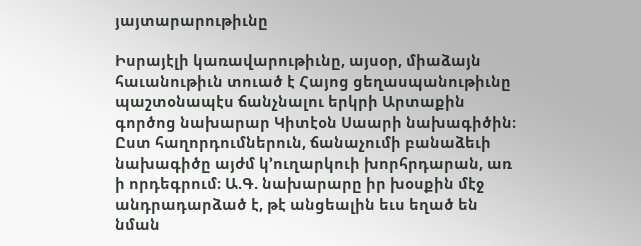յայտարարութիւնը

Իսրայէլի կառավարութիւնը, այսօր, միաձայն հաւանութիւն տուած է Հայոց ցեղասպանութիւնը պաշտօնապէս ճանչնալու երկրի Արտաքին գործոց նախարար Կիտէօն Սաարի նախագիծին։
Ըստ հաղորդումներուն, ճանաչումի բանաձեւի նախագիծը այժմ կ՚ուղարկուի խորհրդարան, առ ի որդեգրում։ Ա.Գ. նախարարը իր խօսքին մէջ անդրադարձած է, թէ անցեալին եւս եղած են նման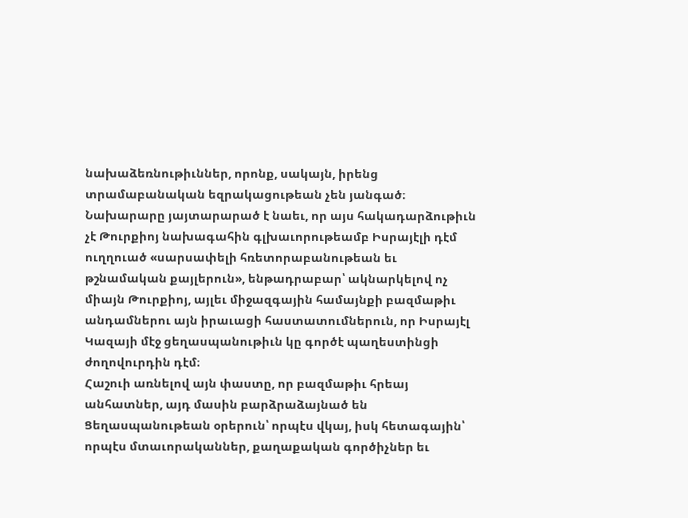նախաձեռնութիւններ, որոնք, սակայն, իրենց տրամաբանական եզրակացութեան չեն յանգած։
Նախարարը յայտարարած է նաեւ, որ այս հակադարձութիւն չէ Թուրքիոյ նախագահին գլխաւորութեամբ Իսրայէլի դէմ ուղղուած «սարսափելի հռետորաբանութեան եւ թշնամական քայլերուն», ենթադրաբար՝ ակնարկելով ոչ միայն Թուրքիոյ, այլեւ միջազգային համայնքի բազմաթիւ անդամներու այն իրաւացի հաստատումներուն, որ Իսրայէլ Կազայի մէջ ցեղասպանութիւն կը գործէ պաղեստինցի ժողովուրդին դէմ։
Հաշուի առնելով այն փաստը, որ բազմաթիւ հրեայ անհատներ, այդ մասին բարձրաձայնած են Ցեղասպանութեան օրերուն՝ որպէս վկայ, իսկ հետագային՝ որպէս մտաւորականներ, քաղաքական գործիչներ եւ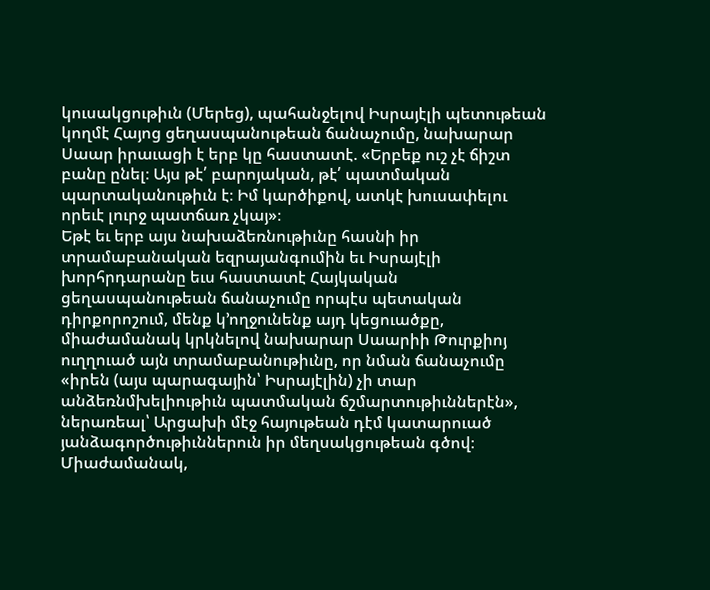կուսակցութիւն (Մերեց), պահանջելով Իսրայէլի պետութեան կողմէ Հայոց ցեղասպանութեան ճանաչումը, նախարար Սաար իրաւացի է երբ կը հաստատէ. «Երբեք ուշ չէ ճիշտ բանը ընել։ Այս թէ՛ բարոյական, թէ՛ պատմական պարտականութիւն է։ Իմ կարծիքով, ատկէ խուսափելու որեւէ լուրջ պատճառ չկայ»։
Եթէ եւ երբ այս նախաձեռնութիւնը հասնի իր տրամաբանական եզրայանգումին եւ Իսրայէլի խորհրդարանը եւս հաստատէ Հայկական ցեղասպանութեան ճանաչումը որպէս պետական դիրքորոշում, մենք կ՚ողջունենք այդ կեցուածքը, միաժամանակ կրկնելով նախարար Սաարիի Թուրքիոյ ուղղուած այն տրամաբանութիւնը, որ նման ճանաչումը «իրեն (այս պարագային՝ Իսրայէլին) չի տար անձեռնմխելիութիւն պատմական ճշմարտութիւններէն», ներառեալ՝ Արցախի մէջ հայութեան դէմ կատարուած յանձագործութիւններուն իր մեղսակցութեան գծով։
Միաժամանակ,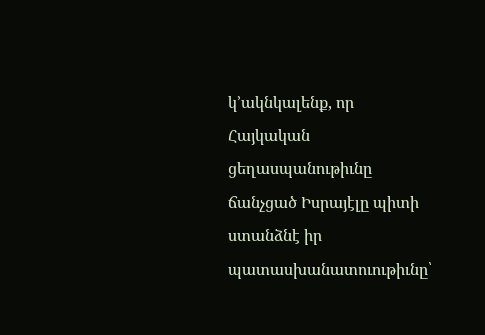կ՚ակնկալենք, որ Հայկական ցեղասպանութիւնը ճանչցած Իսրայէլը պիտի ստանձնէ իր պատասխանատուութիւնը՝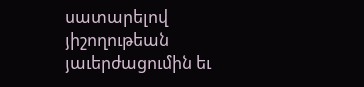սատարելով յիշողութեան յաւերժացումին եւ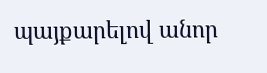պայքարելով անոր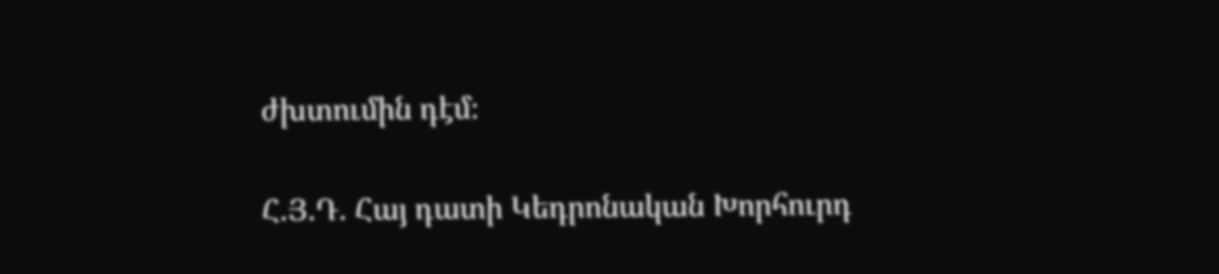ժխտումին դէմ։

Հ.Յ.Դ. Հայ դատի Կեդրոնական Խորհուրդ